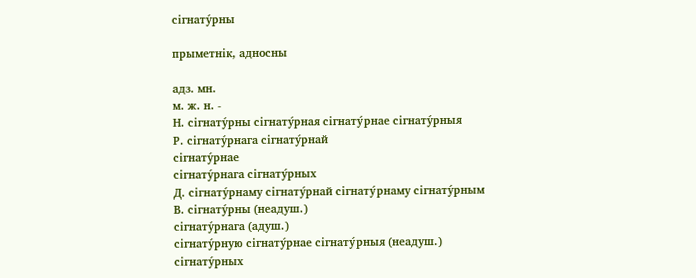сігнату́рны

прыметнік, адносны

адз. мн.
м. ж. н. -
Н. сігнату́рны сігнату́рная сігнату́рнае сігнату́рныя
Р. сігнату́рнага сігнату́рнай
сігнату́рнае
сігнату́рнага сігнату́рных
Д. сігнату́рнаму сігнату́рнай сігнату́рнаму сігнату́рным
В. сігнату́рны (неадуш.)
сігнату́рнага (адуш.)
сігнату́рную сігнату́рнае сігнату́рныя (неадуш.)
сігнату́рных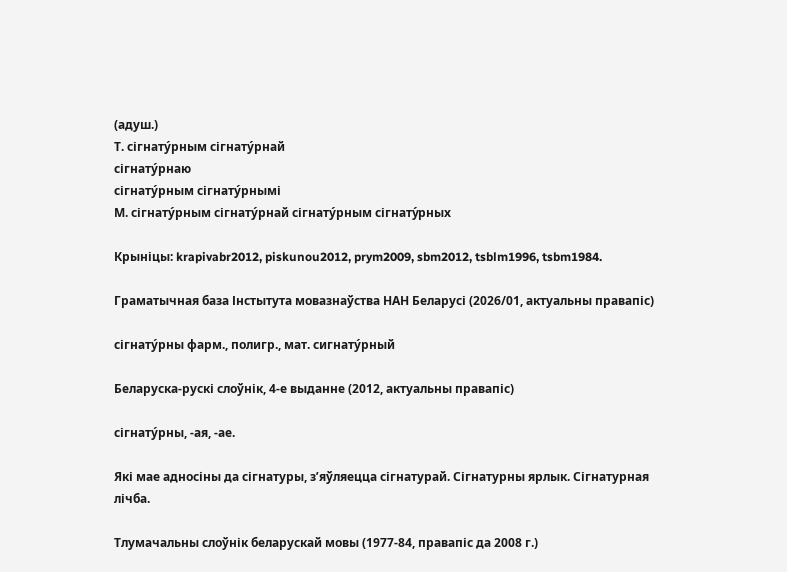(адуш.)
Т. сігнату́рным сігнату́рнай
сігнату́рнаю
сігнату́рным сігнату́рнымі
М. сігнату́рным сігнату́рнай сігнату́рным сігнату́рных

Крыніцы: krapivabr2012, piskunou2012, prym2009, sbm2012, tsblm1996, tsbm1984.

Граматычная база Інстытута мовазнаўства НАН Беларусі (2026/01, актуальны правапіс)

сігнату́рны фарм., полигр., мат. сигнату́рный

Беларуска-рускі слоўнік, 4-е выданне (2012, актуальны правапіс)

сігнату́рны, ‑ая, ‑ае.

Які мае адносіны да сігнатуры, з’яўляецца сігнатурай. Сігнатурны ярлык. Сігнатурная лічба.

Тлумачальны слоўнік беларускай мовы (1977-84, правапіс да 2008 г.)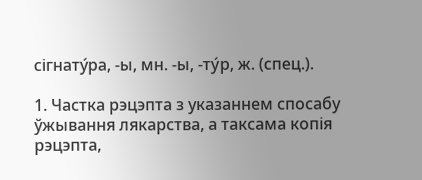сігнату́ра, -ы, мн. -ы, -ту́р, ж. (спец.).

1. Частка рэцэпта з указаннем спосабу ўжывання лякарства, а таксама копія рэцэпта,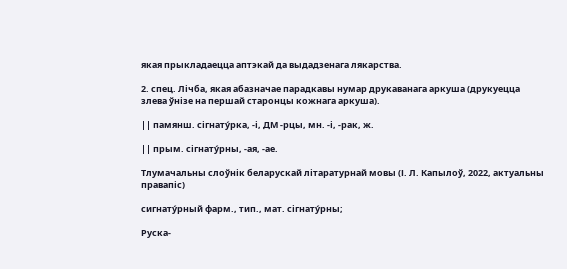якая прыкладаецца аптэкай да выдадзенага лякарства.

2. спец. Лічба, якая абазначае парадкавы нумар друкаванага аркуша (друкуецца злева ўнізе на першай старонцы кожнага аркуша).

|| памянш. сігнату́рка, -і, ДМ -рцы, мн. -і, -рак, ж.

|| прым. сігнату́рны, -ая, -ае.

Тлумачальны слоўнік беларускай літаратурнай мовы (І. Л. Капылоў, 2022, актуальны правапіс)

сигнату́рный фарм., тип., мат. сігнату́рны;

Руска-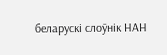беларускі слоўнік НАН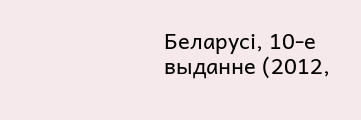Беларусі, 10-е выданне (2012,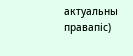актуальны правапіс)